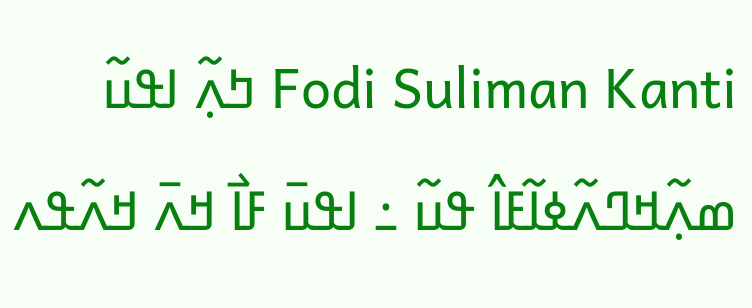Fodi Suliman Kanti ߤߍ߲߬ ߊߟߎ߬ ߘߍ߲߬ߞߣߍ߬ߦߊ߬ߓߊ߮ ߟߎ߬ ߸ ߊߟߎ߫ ߓߊ߯ ߞߍ߫ ߞߍ߬ߟߍ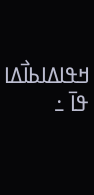ߞߟߊߡߊߕߊ߯ߡߊ ߟߊ߫ ߸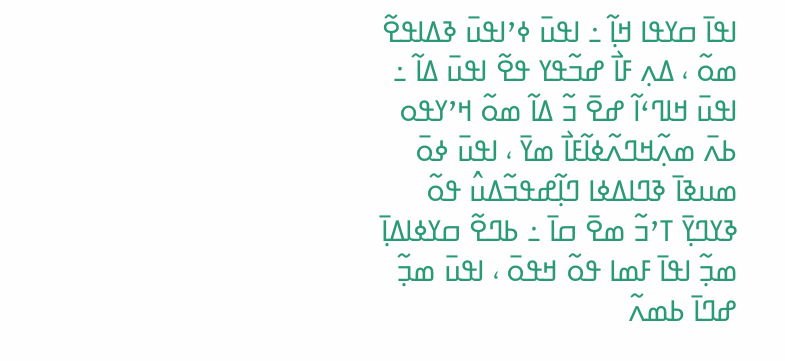ߊߟߊ߫ ߛߌߟߊ ߞߊ߲߬ ߸ ߊߟߎ߫ ߦߴߊߟߎ߫ ߢߡߊߟߐ߬ ߘߋ߬ ، ߡߍ߲ ߓߊ߯ ߝߏ߬ߟߌ ߟߐ߬ ߊߟߎ߫ ߡߊ߬ ߸ ߊߟߎ߫ ߞߊߣߵߊ߬ ߝߐ߫ ߏ߬ ߡߊ߬ ߘߋ߬ ߞߴߌߟߋ ߕߍ߫ ߘߍ߲߬ߞߣߍ߬ߦߊ߬ߓߊ߯ ߘߌ߫ ، ߊߟߎ߫ ߦߋ߫ ߘߎߢߊ߫ ߢߣߊߡߦߊ ߣߊ߲߬ߝߟߏ߬ߡߎ߮ ߟߋ߬ ߢߌߣߌ߲߫ ߠߴߏ߬ ߘߐ߫ ߛߊ߫ ߸ ߕߣߐ߬ ߛߌߦߊߡߊ߲߫ ߘߏ߲߬ ߊߟߊ߫ ߓߘߊ ߟߋ߬ ߞߟߋ߫ ، ߊߟߎ߫ ߘߏ߲߬ ߝߣߊ߫ ߕߘߍ߬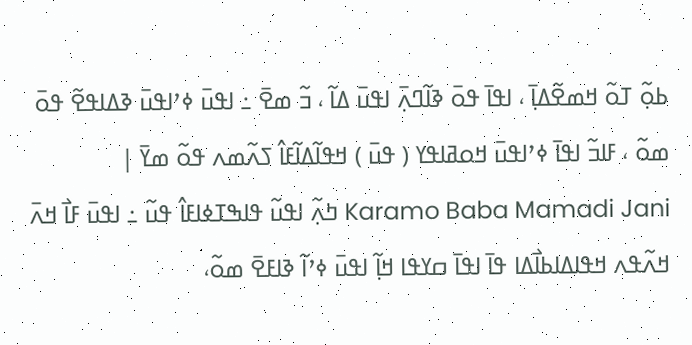ߕߋ߲߬ ߠߋ߬ ߞߘߐ߬ߡߊ߲߫ ، ߊߟߊ߫ ߟߋ߫ ߢߊ߬ߣߍ߲߫ ߊߟߎ߫ ߡߊ߬ ، ߏ߬ ߘߐ߫ ߸ ߊߟߎ߫ ߦߴߊߟߎ߫ ߢߡߊߟߐ߬ ߟߋ߫ ߘߋ߬ ، ߓߊߏ߬ ߊߟߊ߫ ߦߴߊߟߎ߫ ߞߋߥߊߟߌ ( ߟߎ߫ ) ߞߟߊ߬ߡߊ߬ߓߊ߮ ߖߍ߬ߘߍ ߟߋ߬ ߘߌ߫ |
Karamo Baba Mamadi Jani ߤߍ߲߬ ߊߟߎ߬ ߟߊߒߠߦߊߓߊ߮ ߟߎ߬ ߸ ߊߟߎ߫ ߓߊ߯ ߞߍ߫ ߞߍ߬ߟߍ ߞߟߊߡߊߕߊ߯ߡߊ ߟߊ߫ ߊߟߊ߫ ߛߌߟߊ ߞߊ߲߬ ߊߟߎ߫ ߦߴߊ߬ ߢߊߓߐ߫ ߘߋ߬،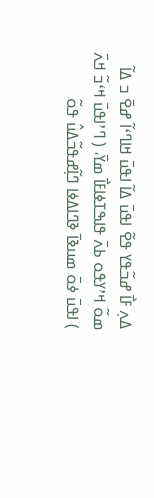ߡߍ߲ ߓߊ߯ ߝߏ߬ߟߌ ߟߐ߬ ߊߟߎ߫ ߡߊ߬ ߊߟߎ߫ ߞߊߣߵߊ߬ ߝߐ߫ ߏ ߡߊ߬ ߘߋ߬ ߞߴߌߟߋ ߕߍ߫ ߟߊߒߠߦߊߓߊ߯ ߘߌ߫، ( ߣߴߊߟߎ߫ ߞߵߏ߬ ߞߍ߫ ) ߊߟߎ߫ ߦߋ߫ ߘߎߢߊ߫ ߢߣߊߡߦߊ ߣߊ߲߬ߝߟߏ߬ߡߎ߮ ߟߋ߬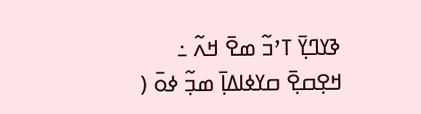ߢߌߣߌ߲߫ ߠߴߏ߬ ߘߐ߫ ߞߍ߬ ߸ ߞߐ߲ߛߐ߲߫ ߛߌߦߊߡߊ߲߫ ߘߏ߲߬ ߦߋ߫ (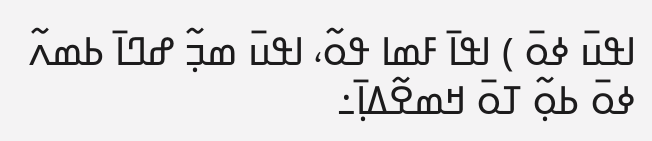ߊߟߎ߫ ߦߋ߫ ) ߊߟߊ߫ ߓߘߊ ߟߋ߬، ߊߟߎ߫ ߘߏ߲߬ ߝߣߊ߫ ߕߘߍ߬ ߦߋ߫ ߕߋ߲߬ ߠߋ߫ ߞߘߐ߬ߡߊ߲߫߸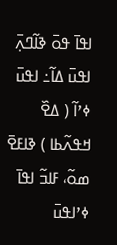ߊߟߊ߫ ߟߋ߫ ߢߊ߬ߣߍ߲߫ ߊߟߎ߫ ߡߊ߬߸ ߊߟߎ߫ ߦߴߊ߬ ( ߡߐ߰ ߞߟߍ߬ߕߊ ) ߢߊߓߐ߫ ߘߋ߬، ߓߊߏ߬ ߊߟߊ߫ ߦߴߊߟߎ߫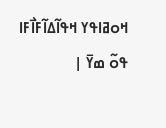ߞߋߥߊߟߌ ߞߟߊ߬ߡߊ߬ߓߊ߯ߓߊ ߟߋ߬ ߘߌ߫ |